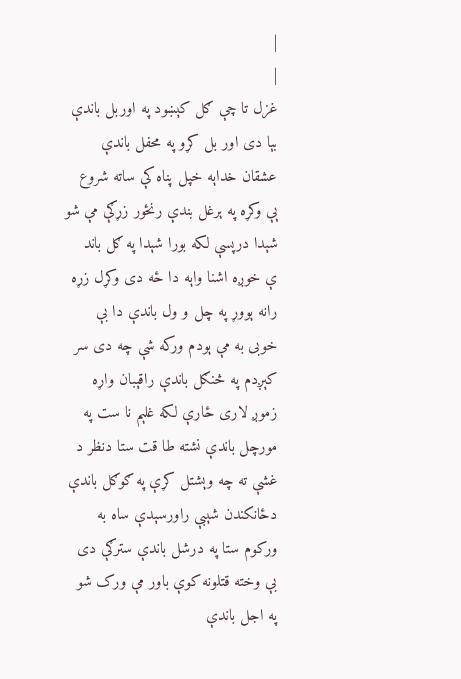|
|
غزل تا چې ګل کېښود په اوربل باندې بېا دی اور بل کړو په محفل باندې عشقان خداېه خپل پناه کې ساته شروع ېې وکړه په ېرغل بندې رنځور زړګې مې شو شېدا درپسې لکه بورا شېدا په ګل باند ې خوږه اشنا واېه دا ځه دی وکړل زړه رانه ېووړ په چل و ول باندې دا بې خوبی به مې ېودم ورکه شې چه دی سر کېږدم په څنګل باندې راقېبان واړه زموږ لاری ځارې لکه غلېم نا ست په مورچل باندې نشته طا قت ستا دنظر د غشې ته چه وېشتل کړې په ګوګل باندې دځانکندن شېبې راورسېدې ساه به ورکوم ستا په درشل باندې سترګې دی بې وخته قتلونه کوې باور مې ورک شو په اجل باندې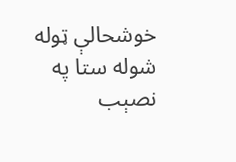خوشحالې ټوله شوله ستا په نصېب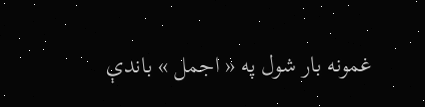غمونه بار شول په « اجمل » باندې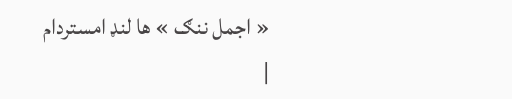« اجمل ننګ » ها لنډ امستردام
|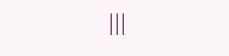|||